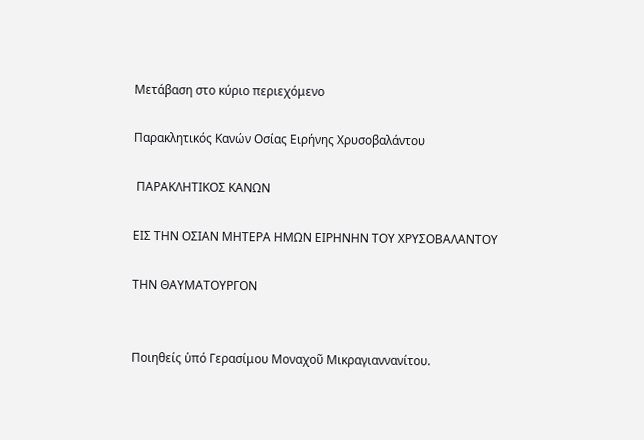Μετάβαση στο κύριο περιεχόμενο

Παρακλητικός Κανών Οσίας Ειρήνης Χρυσοβαλάντου

 ΠΑΡΑΚΛΗΤΙΚΟΣ ΚΑΝΩΝ

ΕΙΣ ΤΗΝ ΟΣΙΑΝ ΜΗΤΕΡΑ ΗΜΩΝ ΕΙΡΗΝΗΝ ΤΟΥ ΧΡΥΣΟΒΑΛΑΝΤΟΥ

ΤΗΝ ΘΑΥΜΑΤΟΥΡΓΟΝ


Ποιηθείς ὑπό Γερασίμου Μοναχοῦ Μικραγιαννανίτου.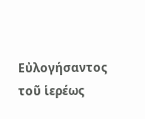Εὐλογήσαντος τοῦ ἱερέως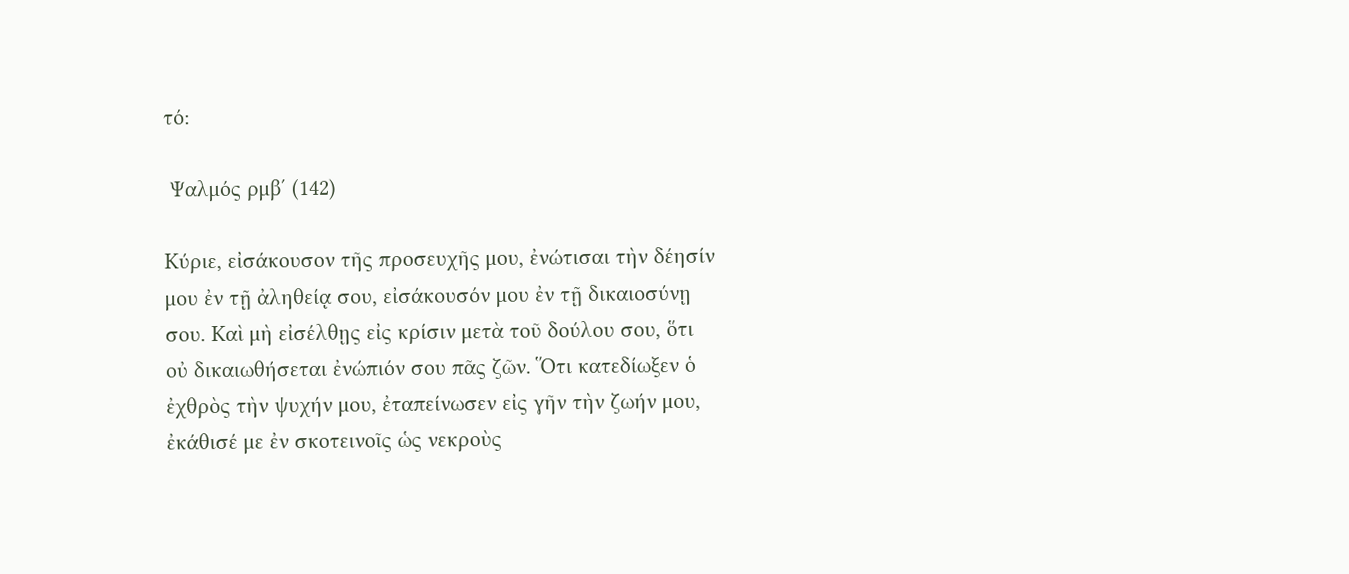τό:

 Ψαλμός ρμβ΄ (142)

Κύριε, εἰσάκουσον τῆς προσευχῆς μου, ἐνώτισαι τὴν δέησίν μου ἐν τῇ ἀληθείᾳ σου, εἰσάκουσόν μου ἐν τῇ δικαιοσύνῃ σου. Καὶ μὴ εἰσέλθῃς εἰς κρίσιν μετὰ τοῦ δούλου σου, ὅτι οὐ δικαιωθήσεται ἐνώπιόν σου πᾶς ζῶν. Ὅτι κατεδίωξεν ὁ ἐχθρὸς τὴν ψυχήν μου, ἐταπείνωσεν εἰς γῆν τὴν ζωήν μου, ἐκάθισέ με ἐν σκοτεινοῖς ὡς νεκροὺς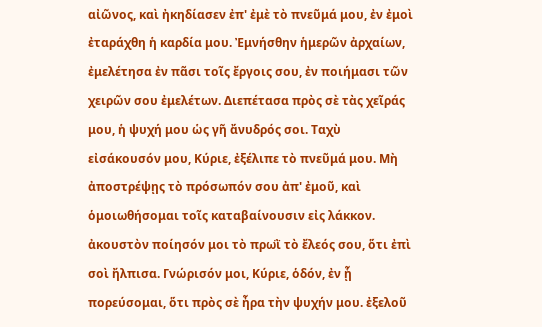αἰῶνος, καὶ ἠκηδίασεν ἐπ' ἐμὲ τὸ πνεῦμά μου, ἐν ἐμοὶ ἐταράχθη ἡ καρδία μου. Ἐμνήσθην ἡμερῶν ἀρχαίων, ἐμελέτησα ἐν πᾶσι τοῖς ἔργοις σου, ἐν ποιήμασι τῶν χειρῶν σου ἐμελέτων. Διεπέτασα πρὸς σὲ τὰς χεῖράς μου, ἡ ψυχή μου ὡς γῆ ἄνυδρός σοι. Ταχὺ εἰσάκουσόν μου, Κύριε, ἐξέλιπε τὸ πνεῦμά μου. Μὴ ἀποστρέψῃς τὸ πρόσωπόν σου ἀπ' ἐμοῦ, καὶ ὁμοιωθήσομαι τοῖς καταβαίνουσιν εἰς λάκκον. ἀκουστὸν ποίησόν μοι τὸ πρωῒ τὸ ἔλεός σου, ὅτι ἐπὶ σοὶ ἤλπισα. Γνώρισόν μοι, Κύριε, ὁδόν, ἐν ᾗ πορεύσομαι, ὅτι πρὸς σὲ ἦρα τὴν ψυχήν μου. ἐξελοῦ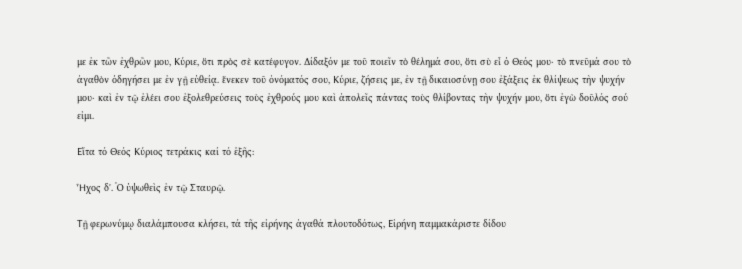με ἐκ τῶν ἐχθρῶν μου, Κύριε, ὅτι πρὸς σὲ κατέφυγον. Δίδαξόν με τοῦ ποιεῖν τὸ θέλημά σου, ὅτι σὺ εἶ ὁ Θεός μου· τὸ πνεῦμά σου τὸ ἀγαθὸν ὁδηγήσει με ἐν γῇ εὐθείᾳ. ἕνεκεν τοῦ ὀνόματός σου, Κύριε, ζήσεις με, ἐν τῇ δικαιοσύνῃ σου ἐξάξεις ἐκ θλίψεως τὴν ψυχήν μου· καὶ ἐν τῷ ἐλέει σου ἐξολεθρεύσεις τοὺς ἐχθρούς μου καὶ ἀπολεῖς πάντας τοὺς θλίβοντας τὴν ψυχήν μου, ὅτι ἐγὼ δοῦλός σού εἰμι.

Εἴτα τό Θεός Κύριος τετράκις καί τό ἑξῆς:

Ἦχος δ'. Ὁ ὑψωθεὶς ἐν τῷ Σταυρῷ.

Τῇ φερωνύμῳ διαλάμπουσα κλήσει, τά τῆς εἰρήνης ἀγαθά πλουτοδότως, Εἰρήνη παμμακάριστε δίδου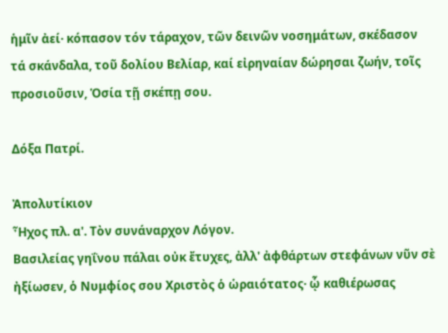ἡμῖν ἀεί· κόπασον τόν τάραχον, τῶν δεινῶν νοσημάτων, σκέδασον τά σκάνδαλα, τοῦ δολίου Βελίαρ, καί εἰρηναίαν δώρησαι ζωήν, τοῖς προσιοῦσιν, Ὁσία τῇ σκέπῃ σου.

Δόξα Πατρί.

Ἀπολυτίκιον
Ἦχος πλ. α'. Τὸν συνάναρχον Λόγον.
Βασιλείας γηΐνου πάλαι οὐκ ἔτυχες, ἀλλ' ἀφθάρτων στεφάνων νῦν σὲ ἠξίωσεν, ὁ Νυμφίος σου Χριστὸς ὁ ὡραιότατος· ᾧ καθιέρωσας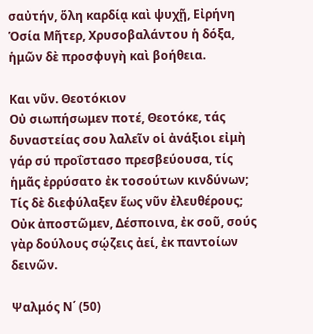σαὐτήν, ὅλη καρδίᾳ καὶ ψυχῇ, Εἰρήνη Ὁσία Μῆτερ, Χρυσοβαλάντου ἡ δόξα, ἡμῶν δὲ προσφυγὴ καὶ βοήθεια.

Και νῦν. Θεοτόκιον
Οὐ σιωπήσωμεν ποτέ, Θεοτόκε, τάς δυναστείας σου λαλεῖν οἱ ἀνάξιοι εἰμὴ γάρ σύ προΐστασο πρεσβεύουσα, τίς ἡμᾶς ἐρρύσατο ἐκ τοσούτων κινδύνων; Τίς δὲ διεφύλαξεν ἕως νῦν ἐλευθέρους; Οὐκ ἀποστῶμεν, Δέσποινα, ἐκ σοῦ, σούς γὰρ δούλους σῴζεις ἀεί, ἐκ παντοίων δεινῶν.

Ψαλμός Ν΄ (50)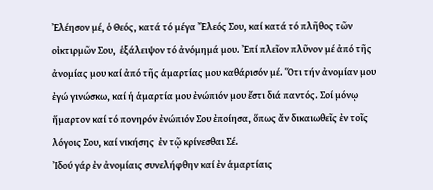Ἐλέησον μέ, ὁ Θεός, κατά τό μέγα Ἔλεός Σου, καί κατά τό πλῆθος τῶν οἰκτιρμῶν Σου,  ἑξάλειψον τό ἀνόμημά μου. Ἐπί πλεῖον πλῦνον μέ ἀπό τῆς ἀνομίας μου καί ἀπό τῆς ἁμαρτίας μου καθάρισόν μέ. Ὅτι τήν ἀνομίαν μου ἐγώ γινώσκω, καί ἡ ἁμαρτία μου ἐνώπιόν μου ἔστι διά παντός. Σοί μόνῳ ἥμαρτον καί τό πονηρόν ἐνώπιόν Σου ἐποίησα, ὅπως ἄν δικαιωθεῖς ἐν τοῖς λόγοις Σου, καί νικήσης  ἐν τῷ κρίνεσθαι Σέ.
Ἰδού γάρ ἐν ἀνομίαις συνελήφθην καί ἐν ἁμαρτίαις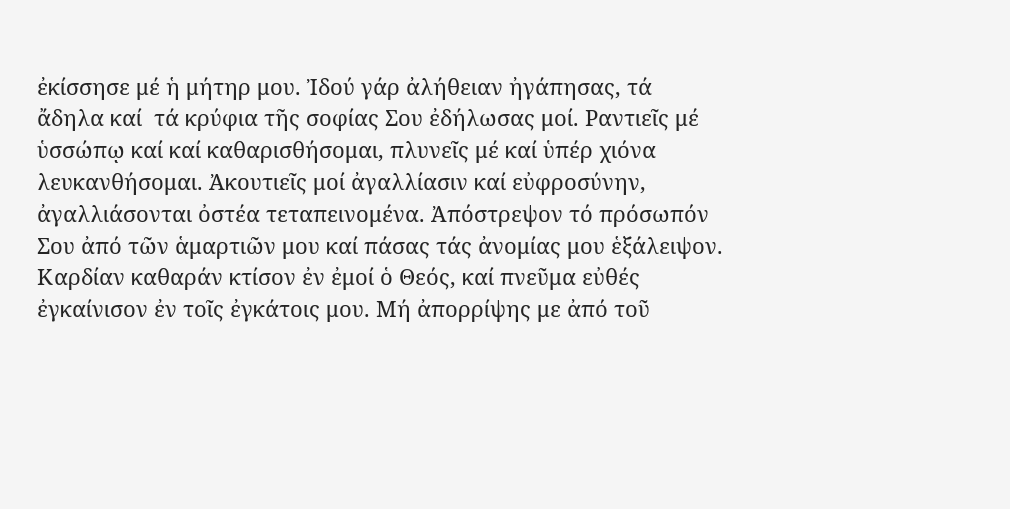ἐκίσσησε μέ ἡ μήτηρ μου. Ἰδού γάρ ἀλήθειαν ἠγάπησας, τά ἄδηλα καί  τά κρύφια τῆς σοφίας Σου ἐδήλωσας μοί. Ραντιεῖς μέ ὑσσώπῳ καί καί καθαρισθήσομαι, πλυνεῖς μέ καί ὑπέρ χιόνα λευκανθήσομαι. Ἀκουτιεῖς μοί ἀγαλλίασιν καί εὐφροσύνην, ἀγαλλιάσονται ὀστέα τεταπεινομένα. Ἀπόστρεψον τό πρόσωπόν Σου ἀπό τῶν ἁμαρτιῶν μου καί πάσας τάς ἀνομίας μου ἑξάλειψον. Καρδίαν καθαράν κτίσον ἐν ἐμοί ὁ Θεός, καί πνεῦμα εὐθές ἐγκαίνισον ἐν τοῖς ἐγκάτοις μου. Μή ἀπορρίψης με ἀπό τοῦ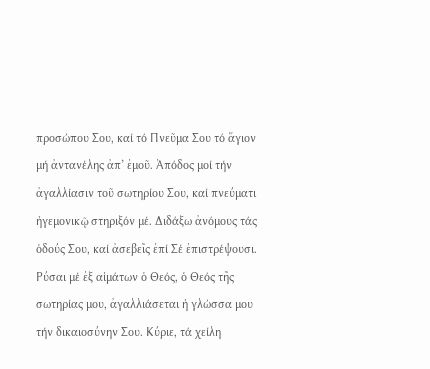προσώπου Σου, καί τό Πνεῦμα Σου τό ἅγιον μή ἀντανέλης ἀπ’ ἐμοῦ. Ἀπόδος μοί τήν ἀγαλλίασιν τοῦ σωτηρίου Σου, καί πνεύματι ἡγεμονικῷ στηριξόν μέ. Διδάξω ἀνόμους τάς ὁδούς Σου, καί ἀσεβεῖς ἐπί Σέ ἐπιστρέψουσι. Ρύσαι μέ ἐξ αἱμάτων ὁ Θεός, ὁ Θεός τῆς σωτηρίας μου, ἀγαλλιάσεται ἡ γλώσσα μου τήν δικαιοσύνην Σου. Κύριε, τά χείλη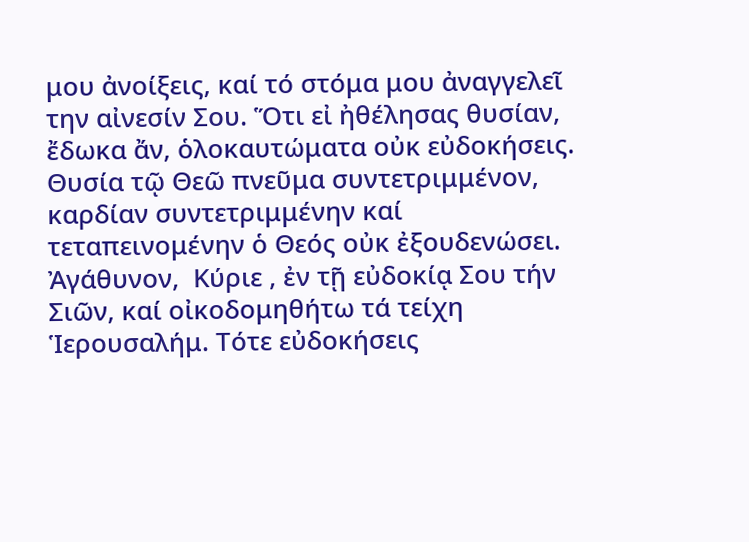μου ἀνοίξεις, καί τό στόμα μου ἀναγγελεῖ την αἰνεσίν Σου. Ὅτι εἰ ἠθέλησας θυσίαν, ἔδωκα ἄν, ὁλοκαυτώματα οὐκ εὐδοκήσεις. Θυσία τῷ Θεῶ πνεῦμα συντετριμμένον, καρδίαν συντετριμμένην καί τεταπεινομένην ὁ Θεός οὐκ ἐξουδενώσει. Ἀγάθυνον,  Κύριε , ἐν τῇ εὐδοκίᾳ Σου τήν Σιῶν, καί οἰκοδομηθήτω τά τείχη Ἱερουσαλήμ. Τότε εὐδοκήσεις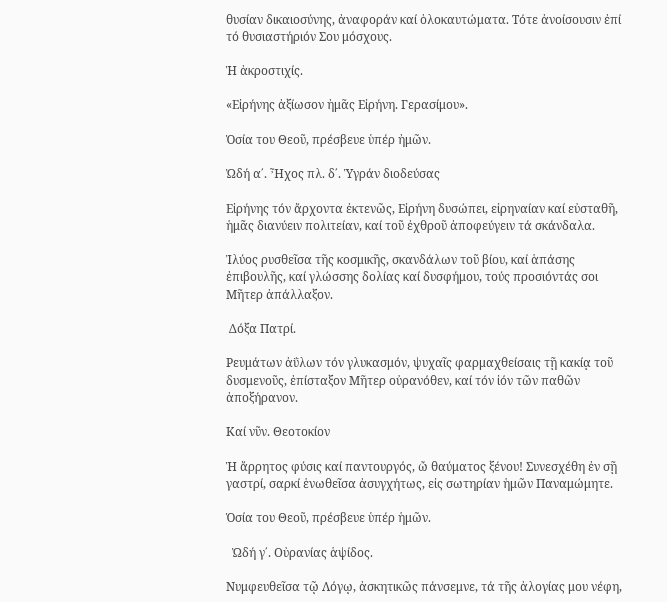θυσίαν δικαιοσύνης, ἀναφοράν καί ὁλοκαυτώματα. Τότε ἀνοίσουσιν ἐπί τό θυσιαστήριόν Σου μόσχους.

Ἡ ἀκροστιχίς.

«Εἰρήνης ἀξίωσον ἠμᾶς Εἰρήνη. Γερασίμου».

Ὁσία του Θεοῦ, πρέσβευε ὑπέρ ἠμῶν.

Ὠδή α΄. Ἦχος πλ. δ΄. Ὑγράν διοδεύσας

Εἰρήνης τόν ἄρχοντα ἐκτενῶς, Εἰρήνη δυσώπει, εἰρηναίαν καί εὐσταθῆ, ἡμᾶς διανύειν πολιτείαν, καί τοῦ ἐχθροῦ ἀποφεύγειν τά σκάνδαλα.

Ἰλύος ρυσθεῖσα τῆς κοσμικῆς, σκανδάλων τοῦ βίου, καί ἁπάσης ἐπιβουλῆς, καί γλώσσης δολίας καί δυσφήμου, τούς προσιόντάς σοι Μῆτερ ἀπάλλαξον.

 Δόξα Πατρί.

Ρευμάτων ἀΰλων τόν γλυκασμόν, ψυχαῖς φαρμαχθείσαις τῇ κακίᾳ τοῦ δυσμενοῦς, ἐπίσταξον Μῆτερ οὐρανόθεν, καί τόν ἰόν τῶν παθῶν ἀποξήρανον.

Καί νῦν. Θεοτοκίον

Ἡ ἄρρητος φύσις καί παντουργός, ὤ θαύματος ξένου! Συνεσχέθη ἐν σῇ γαστρί, σαρκί ἑνωθεῖσα ἀσυγχήτως, εἰς σωτηρίαν ἡμῶν Παναμώμητε.

Ὁσία του Θεοῦ, πρέσβευε ὑπέρ ἡμῶν.

  Ὠδή γ΄. Οὐρανίας ἁψίδος.

Νυμφευθεῖσα τῷ Λόγῳ, ἀσκητικῶς πάνσεμνε, τά τῆς ἀλογίας μου νέφη,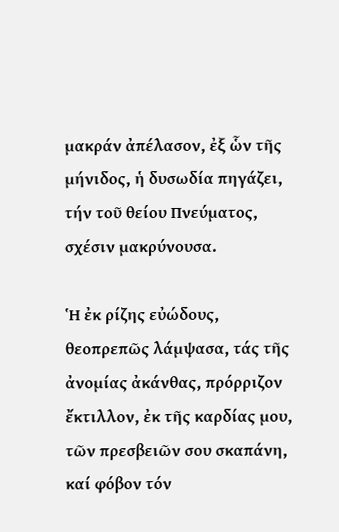μακράν ἀπέλασον, ἐξ ὧν τῆς μήνιδος, ἡ δυσωδία πηγάζει, τήν τοῦ θείου Πνεύματος, σχέσιν μακρύνουσα.

Ἡ ἐκ ρίζης εὐώδους, θεοπρεπῶς λάμψασα, τάς τῆς ἀνομίας ἀκάνθας, πρόρριζον ἔκτιλλον, ἐκ τῆς καρδίας μου, τῶν πρεσβειῶν σου σκαπάνη, καί φόβον τόν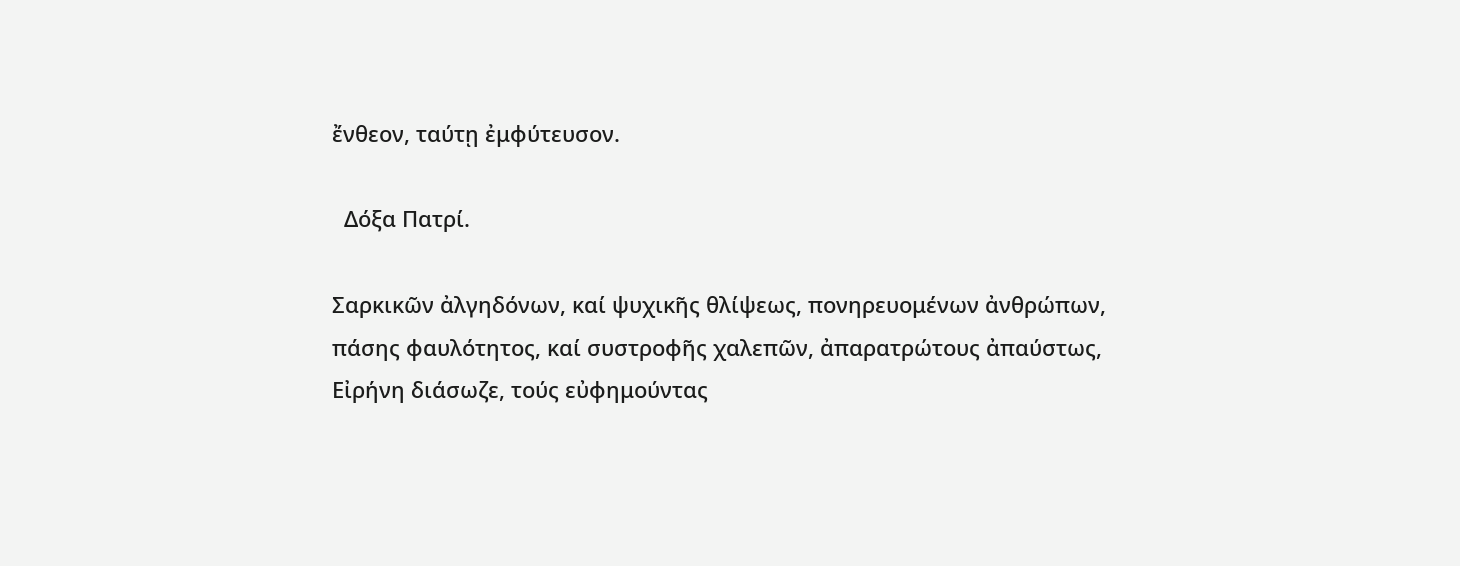ἔνθεον, ταύτῃ ἐμφύτευσον.

  Δόξα Πατρί.

Σαρκικῶν ἀλγηδόνων, καί ψυχικῆς θλίψεως, πονηρευομένων ἀνθρώπων, πάσης φαυλότητος, καί συστροφῆς χαλεπῶν, ἀπαρατρώτους ἀπαύστως, Εἰρήνη διάσωζε, τούς εὐφημούντας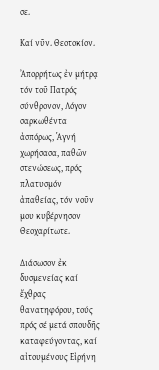σε.

Καί νῦν. Θεοτοκίον.

Ἀπορρήτως ἐν μήτρᾳ τόν τοῦ Πατρός σύνθρονον, Λόγον σαρκωθέντα ἀσπόρως, Ἁγνή χωρήσασα, παθῶν στενώσεως, πρός πλατυσμόν ἀπαθείας, τόν νοῦν μου κυβέρνησον Θεοχαρίτωτε.

Διάσωσον ἐκ δυσμενείας καί ἔχθρας θανατηφόρου, τούς πρός σέ μετά σπουδῆς καταφεύγοντας, καί αἰτουμένους Εἰρήνη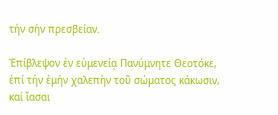τήν σήν πρεσβείαν.

Ἐπίβλεψον ἐν εὐμενείᾳ Πανύμνητε Θεοτόκε, ἐπί τήν ἐμήν χαλεπὴν τοῦ σώματος κάκωσιν, καί ἴασαι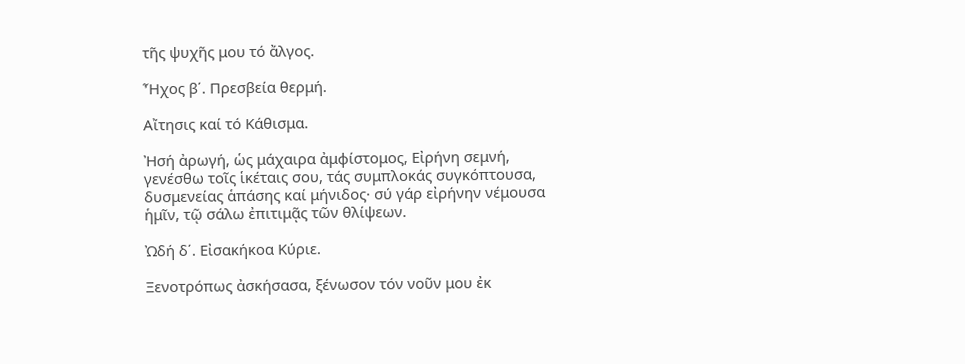τῆς ψυχῆς μου τό ἄλγος.

Ἦχος β΄. Πρεσβεία θερμή.

Αἴτησις καί τό Κάθισμα.

Ἠσή ἀρωγή, ὡς μάχαιρα ἀμφίστομος, Εἰρήνη σεμνή, γενέσθω τοῖς ἱκέταις σου, τάς συμπλοκάς συγκόπτουσα, δυσμενείας ἁπάσης καί μήνιδος· σύ γάρ εἰρήνην νέμουσα ἡμῖν, τῷ σάλω ἐπιτιμᾷς τῶν θλίψεων.

Ὠδή δ΄. Εἰσακήκοα Κύριε.

Ξενοτρόπως ἀσκήσασα, ξένωσον τόν νοῦν μου ἐκ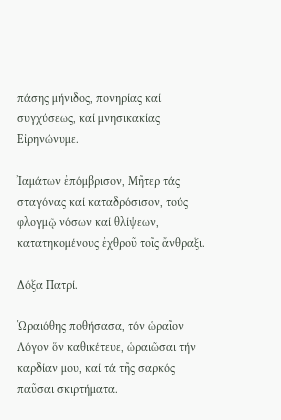πάσης μήνιδος, πονηρίας καί συγχύσεως, καί μνησικακίας Εἰρηνώνυμε.

Ἰαμάτων ἐπόμβρισον, Μῆτερ τάς σταγόνας καί καταδρόσισον, τούς φλογμῷ νόσων καί θλίψεων, κατατηκομένους ἐχθροῦ τοῖς ἄνθραξι.

Δόξα Πατρί.

Ὡραιόθης ποθήσασα, τόν ὡραῖον Λόγον ὅν καθικέτευε, ὡραιῶσαι τήν καρδίαν μου, καί τά τῆς σαρκός παῦσαι σκιρτήματα.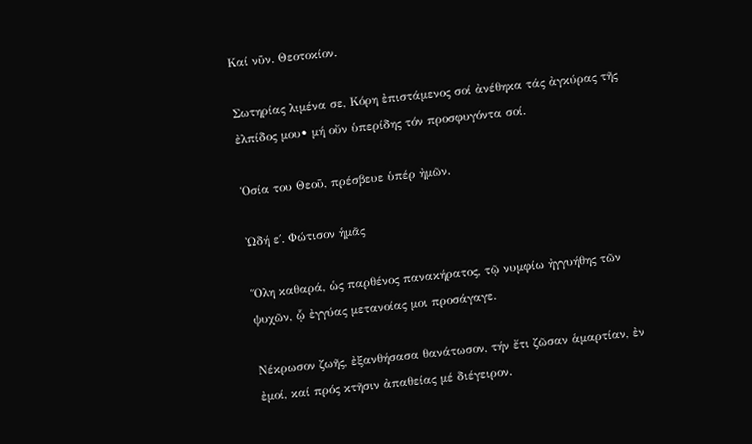Καί νῦν. Θεοτοκίον.

Σωτηρίας λιμένα σε, Κόρη ἐπιστάμενος σοί ἀνέθηκα τάς ἀγκύρας τῆς ἐλπίδος μου• μή οὔν ὑπερίδης τόν προσφυγόντα σοί.

Ὁσία του Θεοῦ, πρέσβευε ὑπέρ ἠμῶν.

Ὠδή ε΄. Φώτισον ἡμᾶς

Ὅλη καθαρά, ὡς παρθένος πανακήρατος, τῷ νυμφίω ἠγγυήθης τῶν ψυχῶν, ᾧ ἐγγύας μετανοίας μοι προσάγαγε.

Νέκρωσον ζωῆς, ἐξανθήσασα θανάτωσον, τήν ἔτι ζῶσαν ἁμαρτίαν, ἐν ἐμοί, καί πρός κτῆσιν ἀπαθείας μέ διέγειρον.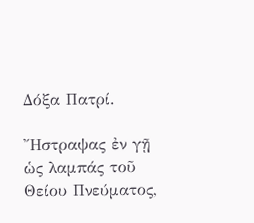Δόξα Πατρί.

Ἤστραψας ἐν γῇ ὡς λαμπάς τοῦ Θείου Πνεύματος,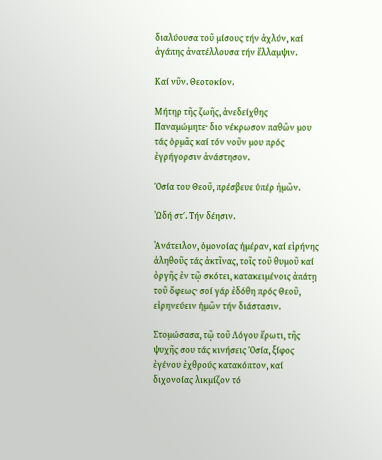διαλύουσα τοῦ μίσους τήν ἀχλύν, καί ἀγάπης ἀνατέλλουσα τήν ἔλλαμψιν.

Καί νῦν. Θεοτοκίον.

Μήτηρ τῆς ζωῆς, ἀνεδείχθης Παναμώμητε· διο νέκρωσον παθῶν μου τάς ὁρμᾶς καί τόν νοῦν μου πρός ἐγρήγορσιν ἀνάστησον.

Ὁσία του Θεοῦ, πρέσβευε ὑπέρ ἠμῶν.

Ὠδή στ΄. Τήν δέησιν.

Ἀνάτειλον, ὁμονοίας ἡμέραν, καί εἰρήνης ἀληθοῦς τάς ἀκτῖνας, τοῖς τοῦ θυμοῦ καί ὀργῆς ἐν τῷ σκότει, κατακειμένοις ἀπάτῃ τοῦ ὄφεως· σοί γάρ ἐδόθη πρός Θεοῦ, εἰρηνεύειν ἡμῶν τήν διάστασιν.

Στομώσασα, τῷ τοῦ Λόγου ἔρωτι, τῆς ψυχῆς σου τάς κινήσεις Ὁσία, ξίφος ἐγένου ἐχθρούς κατακόπτον, καί διχονοίας λικμίζον τό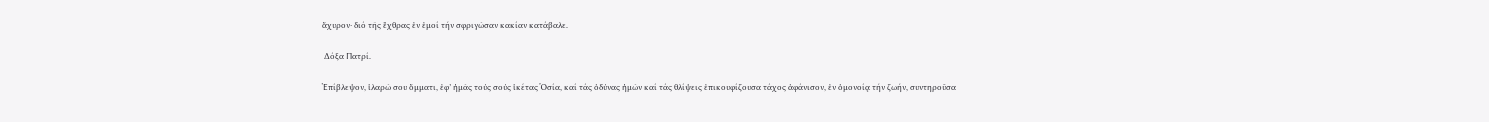ἄχυρον· διό τῆς ἔχθρας ἐν ἐμοί τήν σφριγῶσαν κακίαν κατάβαλε.

 Δόξα Πατρί.

Ἐπίβλεψον, ἱλαρῶ σου ὄμματι, ἐφ’ ἡμᾶς τούς σούς ἱκέτας Ὁσία, καί τάς ὀδύνας ἡμῶν καί τάς θλίψεις ἐπικουφίζουσα τάχος ἀφάνισον, ἐν ὁμονοίᾳ τήν ζωήν, συντηροῦσα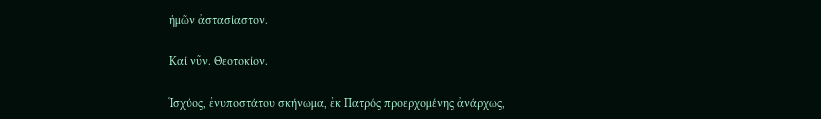ἡμῶν ἀστασίαστον.

Καί νῦν. Θεοτοκίον.

Ἱσχύος, ἐνυποστάτου σκήνωμα, ἐκ Πατρός προερχομένης ἀνάρχως,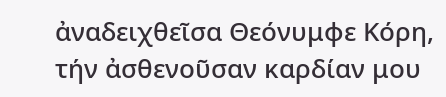ἀναδειχθεῖσα Θεόνυμφε Κόρη, τήν ἀσθενοῦσαν καρδίαν μου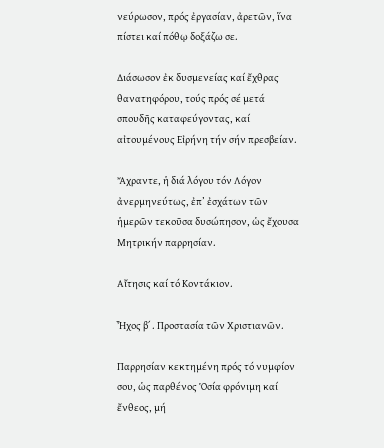νεύρωσον, πρός ἐργασίαν, ἀρετῶν, ἵνα πίστει καί πόθῳ δοξάζω σε.

Διάσωσον ἐκ δυσμενείας καί ἔχθρας θανατηφόρου, τούς πρός σέ μετά σπουδῆς καταφεύγοντας, καί αἰτουμένους Εἰρήνη τήν σήν πρεσβείαν.

Ἄχραντε, ἡ διά λόγου τόν Λόγον ἀνερμηνεύτως, ἐπ’ ἐσχάτων τῶν ἡμερῶν τεκοῦσα δυσώπησον, ὡς ἔχουσα Μητρικήν παρρησίαν.

Αἴτησις καί τό Κοντάκιον.

Ἦχος β΄ . Προστασία τῶν Χριστιανῶν.

Παρρησίαν κεκτημένη πρός τό νυμφίον σου, ὡς παρθένος Ὁσία φρόνιμη καί ἔνθεος, μή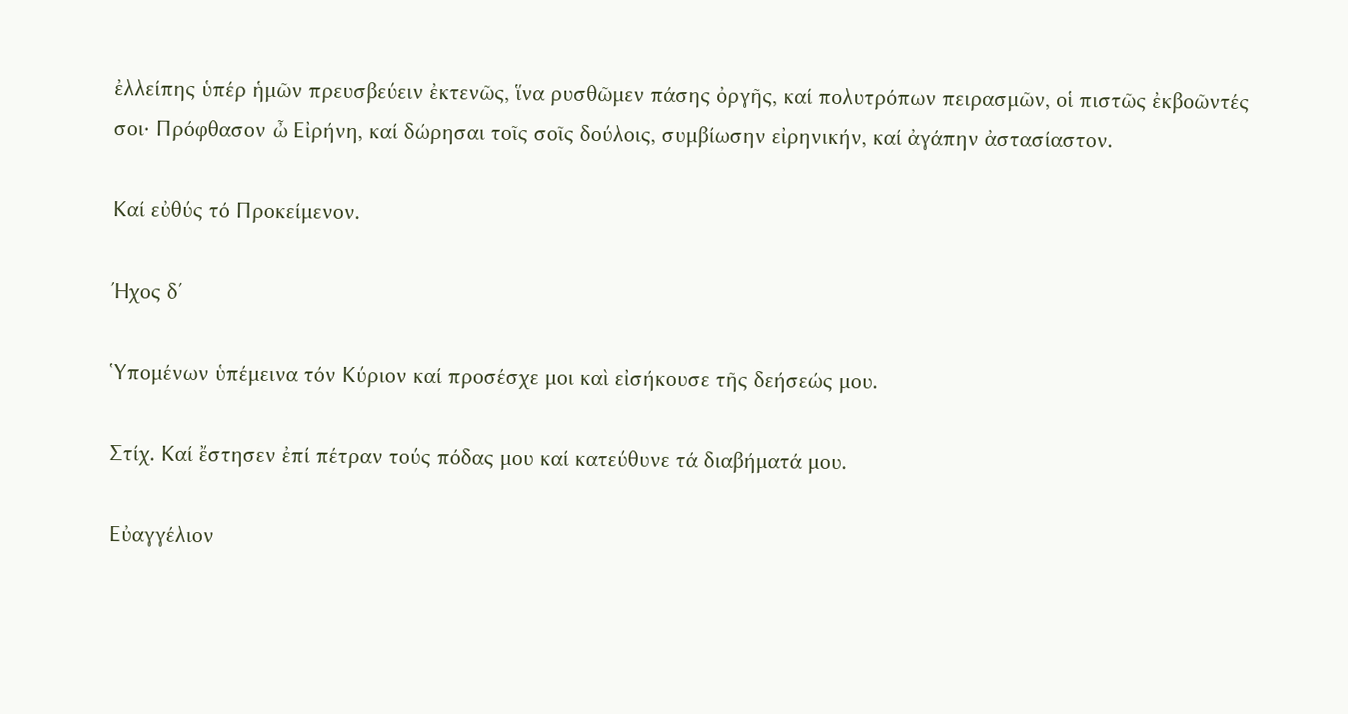ἐλλείπης ὑπέρ ἡμῶν πρευσβεύειν ἐκτενῶς, ἵνα ρυσθῶμεν πάσης ὀργῆς, καί πολυτρόπων πειρασμῶν, οἱ πιστῶς ἐκβοῶντές σοι· Πρόφθασον ὦ Εἰρήνη, καί δώρησαι τοῖς σοῖς δούλοις, συμβίωσην εἰρηνικήν, καί ἀγάπην ἀστασίαστον.

Καί εὐθύς τό Προκείμενον.

Ήχος δ΄

Ὑπομένων ὑπέμεινα τόν Κύριον καί προσέσχε μοι καὶ εἰσήκουσε τῆς δεήσεώς μου.

Στίχ. Καί ἔστησεν ἐπί πέτραν τούς πόδας μου καί κατεύθυνε τά διαβήματά μου.

Εὐαγγέλιον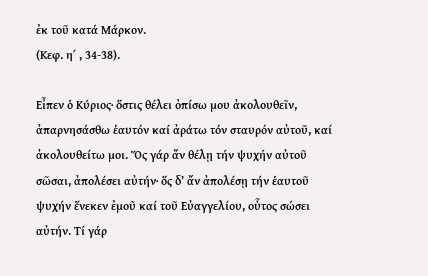ἐκ τοῦ κατά Μάρκον.
(Κεφ. η΄ , 34-38).

Εἶπεν ὁ Κύριος· ὅστις θέλει ὀπίσω μου ἀκολουθεῖν, ἀπαρνησάσθω ἑαυτόν καί ἀράτω τόν σταυρόν αὐτοῦ, καί ἀκολουθείτω μοι. Ὅς γάρ ἄν θέλῃ τήν ψυχήν αὐτοῦ σῶσαι, ἀπολέσει αὐτήν· ὅς δ’ ἄν ἀπολέσῃ τήν ἑαυτοῦ ψυχήν ἕνεκεν ἐμοῦ καί τοῦ Εὐαγγελίου, οὗτος σώσει αὐτήν. Τί γάρ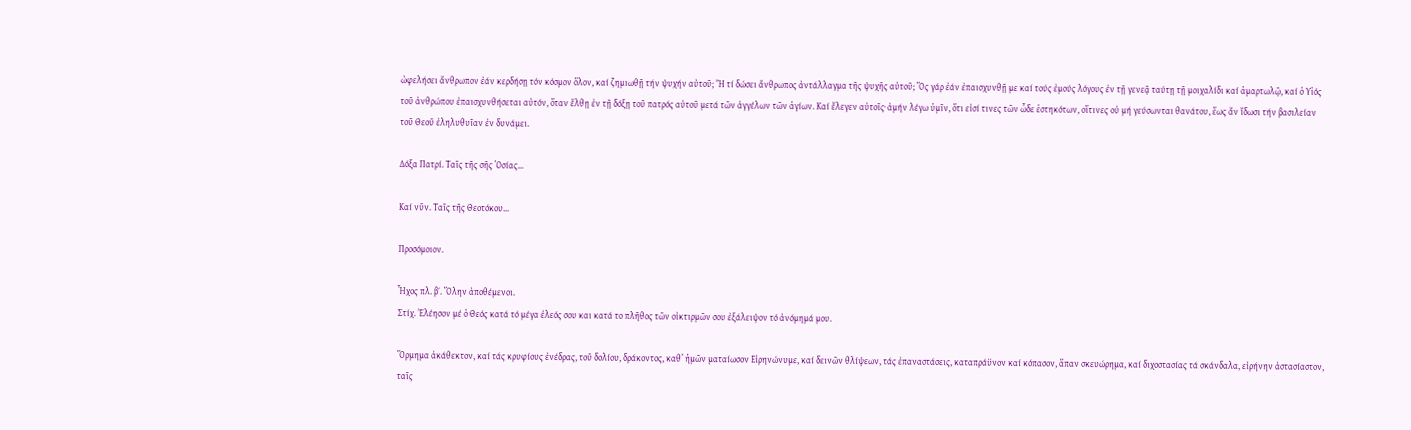ὠφελήσει ἄνθρωπον ἐάν κερδήσῃ τόν κόσμον ὅλον, καί ζημιωθῇ τήν ψυχήν αὐτοῦ; Ἤ τί δώσει ἄνθρωπος ἀντάλλαγμα τῆς ψυχῆς αὐτοῦ; Ὅς γάρ ἐάν ἐπαισχυνθῇ με καί τούς ἐμούς λόγους ἐν τῇ γενεᾷ ταύτῃ τῇ μοιχαλίδι καί ἁμαρτωλῷ, καί ὁ Υἱός τοῦ ἀνθρώπου ἐπαισχυνθήσεται αὐτόν, ὅταν ἔλθῃ ἐν τῇ δόξῃ τοῦ πατρός αὐτοῦ μετά τῶν ἀγγέλων τῶν ἁγίων. Καί ἔλεγεν αὐτοῖς· ἀμήν λέγω ὑμῖν, ὅτι εἰσί τινες τῶν ὧδε ἑστηκότων, οἵτινες οὐ μή γεύσωνται θανάτου, ἕως ἄν ἴδωσι τήν βασιλείαν τοῦ Θεοῦ ἐληλυθυῖαν ἐν δυνάμει.

Δόξα Πατρί. Ταῖς τῆς σῆς Ὁσίας…

Καί νῦν. Ταῖς τῆς Θεοτόκου…

Προσόμοιον.

Ἦχος πλ. β΄. Ὅλην ἀποθέμενοι.
Στίχ. Ἐλέησον μέ ὁ Θεός κατά τό μέγα ἐλεός σου και κατά το πλῆθος τῶν οἰκτιρμῶν σου ἐξάλειψον τό ἀνόμημά μου.

Ὅρμημα ἀκάθεκτον, καί τάς κρυφίους ἐνέδρας, τοῦ δολίου, δράκοντος, καθ’ ἡμῶν ματαίωσον Εἰρηνώνυμε, καί δεινῶν θλίψεων, τάς ἐπαναστάσεις, καταπράϋνον καί κόπασον, ἅπαν σκευώρημα, καί διχοστασίας τά σκάνδαλα, εἰρήνην ἀστασίαστον, ταῖς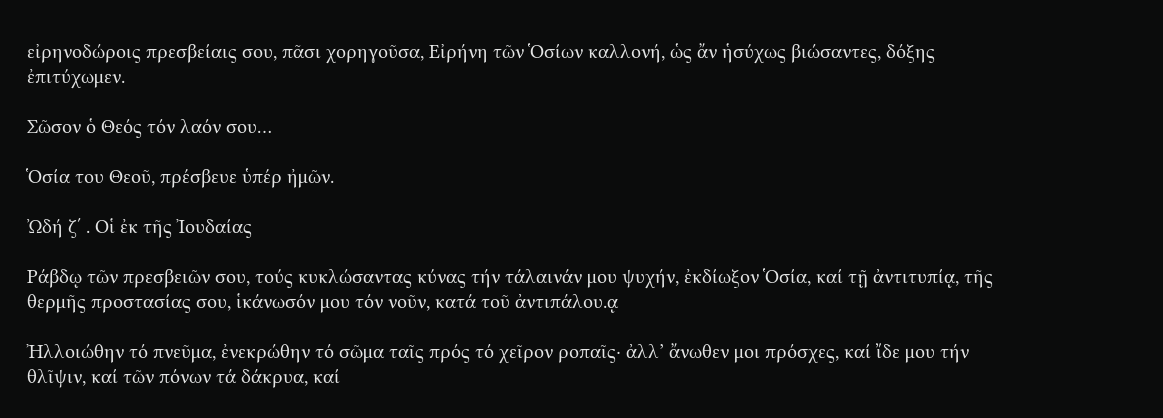εἰρηνοδώροις πρεσβείαις σου, πᾶσι χορηγοῦσα, Εἰρήνη τῶν Ὁσίων καλλονή, ὡς ἄν ἡσύχως βιώσαντες, δόξης ἐπιτύχωμεν.

Σῶσον ὁ Θεός τόν λαόν σου…

Ὁσία του Θεοῦ, πρέσβευε ὑπέρ ἠμῶν.

Ὠδή ζ΄ . Οἱ ἐκ τῆς Ἰουδαίας

Ράβδῳ τῶν πρεσβειῶν σου, τούς κυκλώσαντας κύνας τήν τάλαινάν μου ψυχήν, ἐκδίωξον Ὁσία, καί τῇ ἀντιτυπίᾳ, τῆς θερμῆς προστασίας σου, ἱκάνωσόν μου τόν νοῦν, κατά τοῦ ἀντιπάλου.ᾳ

Ἠλλοιώθην τό πνεῦμα, ἐνεκρώθην τό σῶμα ταῖς πρός τό χεῖρον ροπαῖς· ἀλλ’ ἄνωθεν μοι πρόσχες, καί ἴδε μου τήν θλῖψιν, καί τῶν πόνων τά δάκρυα, καί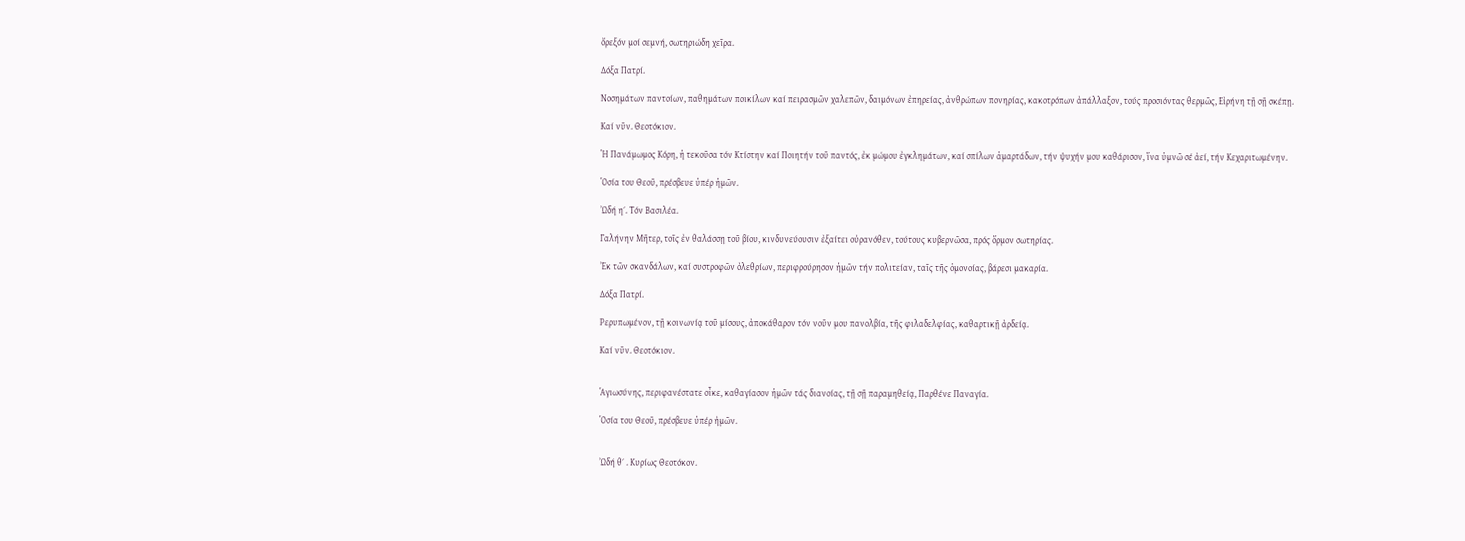ὄρεξόν μοί σεμνή, σωτηριώδη χεῖρα.

Δόξα Πατρί.

Νοσημάτων παντοίων, παθημάτων ποικίλων καί πειρασμῶν χαλεπῶν, δαιμόνων ἐπηρείας, ἀνθρώπων πονηρίας, κακοτρόπων ἀπάλλαξον, τούς προσιόντας θερμῶς, Εἰρήνη τῇ σῇ σκέπῃ.

Καί νῦν. Θεοτόκιον.

Ἡ Πανάμωμος Κόρη, ἡ τεκοῦσα τόν Κτίστην καί Ποιητήν τοῦ παντός, ἐκ μώμου ἐγκλημάτων, καί σπίλων ἁμαρτάδων, τήν ψυχήν μου καθάρισον, ἵνα ὑμνῶ σέ ἀεί, τήν Κεχαριτωμένην.

Ὁσία του Θεοῦ, πρέσβευε ὑπέρ ἡμῶν.

Ὠδή η΄. Τόν Βασιλέα.

Γαλήνην Μῆτερ, τοῖς ἐν θαλάσσῃ τοῦ βίου, κινδυνεύουσιν ἐξαίτει οὐρανόθεν, τούτους κυβερνῶσα, πρός ὅρμον σωτηρίας.

Ἐκ τῶν σκανδάλων, καί συστροφῶν ὀλεθρίων, περιφρούρησον ἡμῶν τήν πολιτείαν, ταῖς τῆς ὁμονοίας, βάρεσι μακαρία.

Δόξα Πατρί.

Ρερυπωμένον, τῇ κοινωνίᾳ τοῦ μίσους, ἀποκάθαρον τόν νοῦν μου πανολβία, τῆς φιλαδελφίας, καθαρτικῇ ἀρδείᾳ.

Καί νῦν. Θεοτόκιον.


Ἁγιωσύνης, περιφανέστατε οἶκε, καθαγίασον ἡμῶν τάς διανοίας, τῇ σῇ παραμηθείᾳ, Παρθένε Παναγία.

Ὁσία του Θεοῦ, πρέσβευε ὑπέρ ἠμῶν.


Ὠδή θ΄ . Κυρίως Θεοτόκον.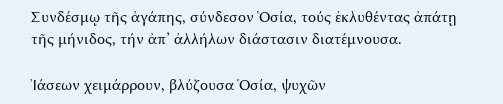Συνδέσμῳ τῆς ἀγάπης, σύνδεσον Ὁσία, τούς ἐκλυθέντας ἀπάτῃ τῆς μήνιδος, τήν ἀπ’ ἀλλήλων διάστασιν διατέμνουσα.

Ἰάσεων χειμάρρουν, βλύζουσα Ὁσία, ψυχῶν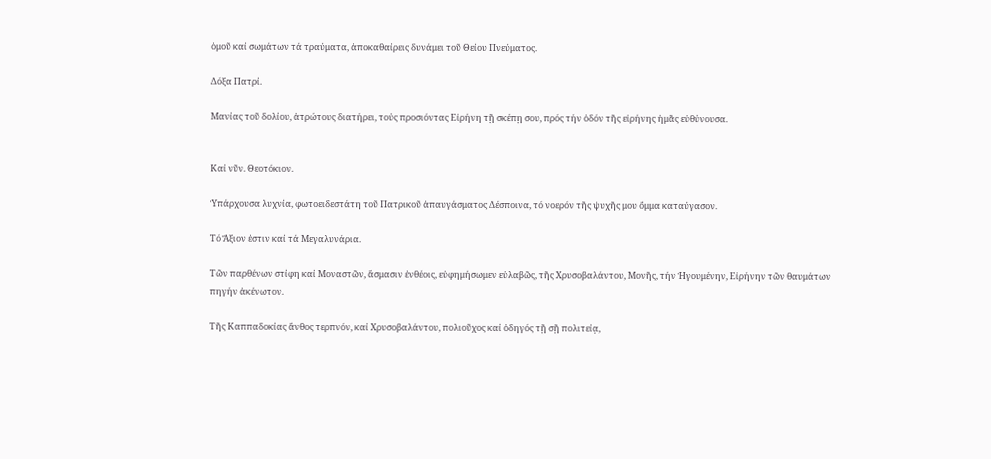ὁμοῦ καί σωμάτων τά τραύματα, ἀποκαθαίρεις δυνάμει τοῦ Θείου Πνεύματος.

Δόξα Πατρί.

Μανίας τοῦ δολίου, ἀτρώτους διατήρει, τούς προσιόντας Εἰρήνη τῇ σκέπῃ σου, πρός τήν ὁδόν τῆς εἰρήνης ἡμᾶς εὐθύνουσα.


Καί νῦν. Θεοτόκιον.

Ὑπάρχουσα λυχνία, φωτοειδεστάτη τοῦ Πατρικοῦ ἀπαυγάσματος Δέσποινα, τό νοερόν τῆς ψυχῆς μου ὄμμα καταύγασον.

Τό Ἄξιον ἐστιν καί τά Μεγαλυνάρια.

Τῶν παρθένων στίφη καί Μοναστῶν, ἄσμασιν ἐνθέοις, εὐφημήσωμεν εὐλαβῶς, τῆς Χρυσοβαλάντου, Μονῆς, τήν Ἡγουμένην, Εἰρήνην τῶν θαυμάτων πηγήν ἀκένωτον.

Τῆς Καππαδοκίας ἄνθος τερπνόν, καί Χρυσοβαλάντου, πολιοῦχος καί ὁδηγός τῇ σῇ πολιτείᾳ,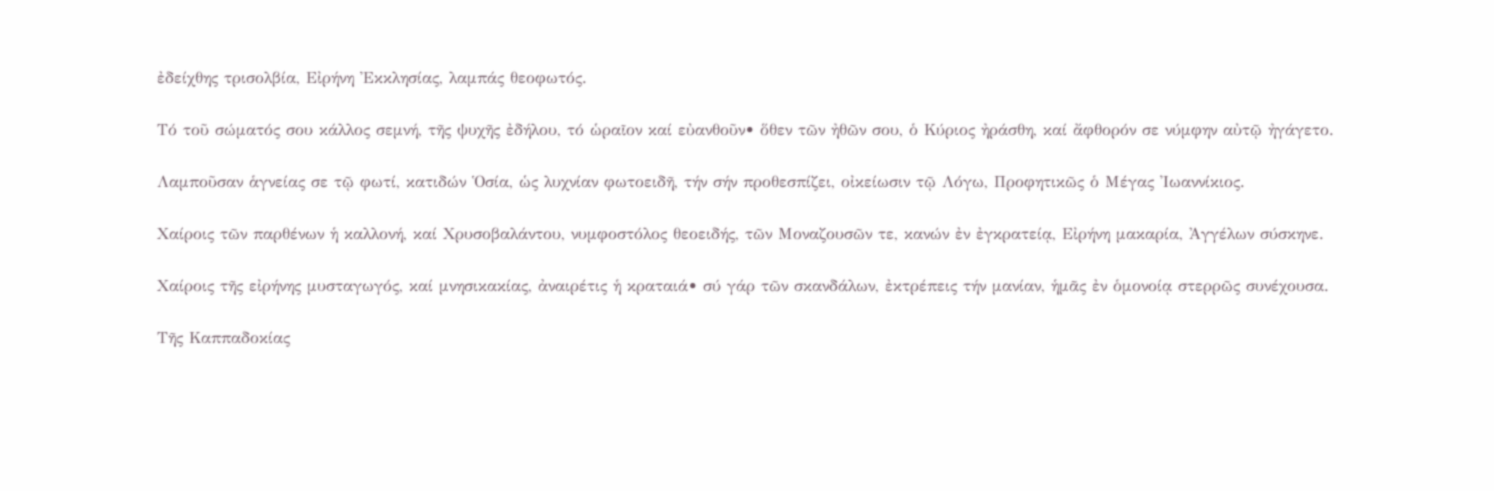ἐδείχθης τρισολβία, Εἰρήνη Ἐκκλησίας, λαμπάς θεοφωτός.

Τό τοῦ σώματός σου κάλλος σεμνή, τῆς ψυχῆς ἐδήλου, τό ὡραῖον καί εὐανθοῦν• ὅθεν τῶν ἠθῶν σου, ὁ Κύριος ἠράσθη, καί ἄφθορόν σε νύμφην αὐτῷ ἠγάγετο.

Λαμποῦσαν ἁγνείας σε τῷ φωτί, κατιδών Ὁσία, ὡς λυχνίαν φωτοειδῆ, τήν σήν προθεσπίζει, οἰκείωσιν τῷ Λόγω, Προφητικῶς ὁ Μέγας Ἰωαννίκιος.

Χαίροις τῶν παρθένων ἡ καλλονή, καί Χρυσοβαλάντου, νυμφοστόλος θεοειδής, τῶν Μοναζουσῶν τε, κανών ἐν ἐγκρατείᾳ, Εἰρήνη μακαρία, Ἀγγέλων σύσκηνε.

Χαίροις τῆς εἰρήνης μυσταγωγός, καί μνησικακίας, ἀναιρέτις ἡ κραταιά• σύ γάρ τῶν σκανδάλων, ἐκτρέπεις τήν μανίαν, ἡμᾶς ἐν ὁμονοίᾳ στερρῶς συνέχουσα.

Τῆς Καππαδοκίας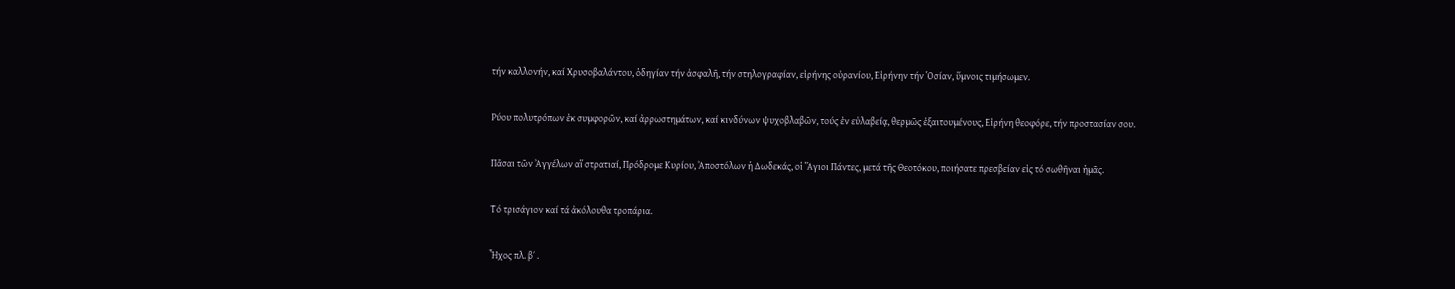τήν καλλονήν, καί Χρυσοβαλάντου, ὁδηγίαν τήν ἀσφαλῆ, τήν στηλογραφίαν, εἰρήνης οὐρανίου, Εἰρήνην τήν Ὁσίαν, ὕμνοις τιμήσωμεν.

Ρύου πολυτρόπων ἐκ συμφορῶν, καί ἀρρωστημάτων, καί κινδύνων ψυχοβλαβῶν, τούς ἐν εὐλαβείᾳ, θερμῶς ἐξαιτουμένους, Εἰρήνη θεοφόρε, τήν προστασίαν σου.

Πᾶσαι τῶν Ἀγγέλων αἵ στρατιαί, Πρόδρομε Κυρίου, Ἀποστόλων ἡ Δωδεκάς, οἱ Ἅγιοι Πάντες, μετά τῆς Θεοτόκου, ποιήσατε πρεσβείαν εἰς τό σωθῆναι ἡμᾶς.

Τό τρισάγιον καί τά ἀκόλουθα τροπάρια.

Ἦχος πλ. β΄ .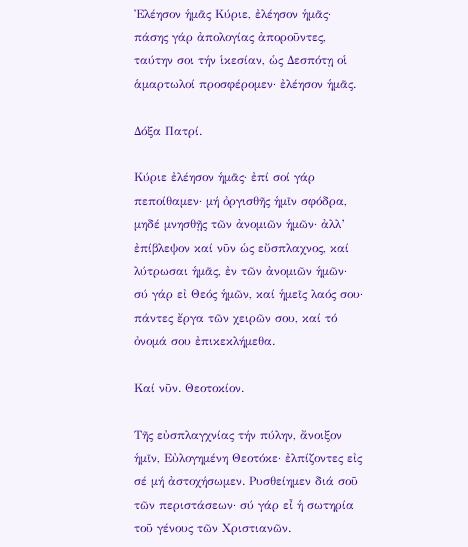Ἐλέησον ἡμᾶς Κύριε, ἐλέησον ἡμᾶς· πάσης γάρ ἀπολογίας ἀποροῦντες, ταύτην σοι τήν ἱκεσίαν, ὡς Δεσπότῃ οἱ ἁμαρτωλοί προσφέρομεν· ἐλέησον ἡμᾶς.

Δόξα Πατρί.

Κύριε ἐλέησον ἡμᾶς· ἐπί σοί γάρ πεποίθαμεν· μή ὀργισθῆς ἡμῖν σφόδρα, μηδέ μνησθῇς τῶν ἀνομιῶν ἡμῶν· ἀλλ’ ἐπίβλεψον καί νῦν ὡς εὔσπλαχνος, καί λύτρωσαι ἡμᾶς, ἐν τῶν ἀνομιῶν ἡμῶν· σύ γάρ εἰ Θεός ἡμῶν, καί ἡμεῖς λαός σου· πάντες ἔργα τῶν χειρῶν σου, καί τό ὀνομά σου ἐπικεκλήμεθα.

Καί νῦν. Θεοτοκίον.

Τῆς εὐσπλαγχνίας τήν πύλην, ἄνοιξον ἡμῖν, Εὐλογημένη Θεοτόκε· ἐλπίζοντες εἰς σέ μή ἀστοχήσωμεν. Ρυσθείημεν διά σοῦ τῶν περιστάσεων· σύ γάρ εἶ ἡ σωτηρία τοῦ γένους τῶν Χριστιανῶν.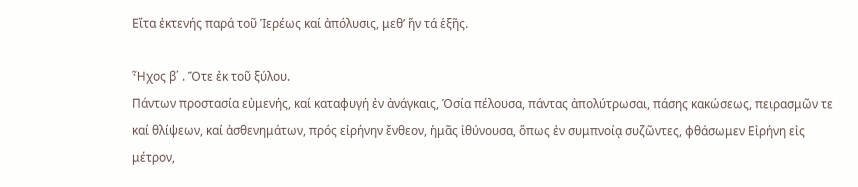Εἴτα ἐκτενής παρά τοῦ Ἱερέως καί ἀπόλυσις, μεθ’ ἥν τά ἑξῆς.

Ἦχος β΄ . Ὅτε ἐκ τοῦ ξύλου.
Πάντων προστασία εὐμενής, καί καταφυγή ἐν ἀνάγκαις, Ὁσία πέλουσα, πάντας ἀπολύτρωσαι, πάσης κακώσεως, πειρασμῶν τε καί θλίψεων, καί ἀσθενημάτων, πρός εἰρήνην ἔνθεον, ἡμᾶς ἰθύνουσα, ὅπως ἐν συμπνοίᾳ συζῶντες, φθάσωμεν Εἰρήνη εἰς μέτρον,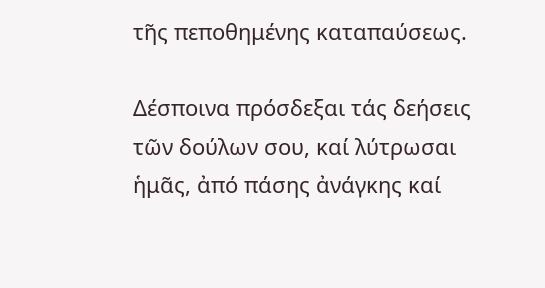τῆς πεποθημένης καταπαύσεως.

Δέσποινα πρόσδεξαι τάς δεήσεις τῶν δούλων σου, καί λύτρωσαι ἡμᾶς, ἀπό πάσης ἀνάγκης καί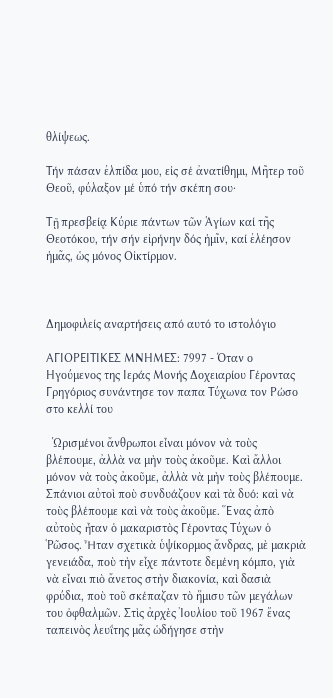θλίψεως.

Τήν πάσαν ἐλπίδα μου, εἰς σέ ἀνατίθημι, Μῆτερ τοῦ Θεοῦ, φύλαξον μέ ὑπό τήν σκέπη σου·

Τῇ πρεσβείᾳ Κύριε πάντων τῶν Ἁγίων καί τῆς Θεοτόκου, τήν σήν εἰρήνην δός ἡμῖν, καί ἐλέησον ἡμᾶς, ὡς μόνος Οἰκτίρμον.



Δημοφιλείς αναρτήσεις από αυτό το ιστολόγιο

ΑΓΙΟΡΕΙΤΙΚΕΣ ΜΝΗΜΕΣ: 7997 - Όταν ο Ηγούμενος της Ιεράς Μονής Δοχειαρίου Γέροντας Γρηγόριος συνάντησε τον παπα Τύχωνα τον Ρώσο στο κελλί του

  Ὡρισμένοι ἄνθρωποι εἶναι μόνον νὰ τοὺς βλέπουμε, ἀλλὰ να μὴν τοὺς ἀκοῦμε. Καὶ ἄλλοι μόνον νὰ τοὺς ἀκοῦμε, ἀλλὰ νὰ μὴν τοὺς βλέπουμε. Σπάνιοι αὐτοὶ ποὺ συνδυάζουν καὶ τὰ δυό: καὶ νὰ τοὺς βλέπουμε καὶ νὰ τοὺς ἀκοῦμε. Ἕνας ἀπὸ αὐτοὺς ἦταν ὁ μακαριστὸς Γέροντας Τύχων ὁ Ῥῶσος. Ἦταν σχετικὰ ὑψίκορμος ἄνδρας, μὲ μακριὰ γενειάδα, ποὺ τὴν εἶχε πάντοτε δεμένη κόμπο, γιὰ νὰ εἶναι πιὸ ἄνετος στὴν διακονία, καὶ δασιὰ φρύδια, ποὺ τοῦ σκέπαζαν τὸ ἥμισυ τῶν μεγάλων του ὀφθαλμῶν. Στὶς ἀρχὲς Ἰουλίου τοῦ 1967 ἔνας ταπεινὸς λευΐτης μᾶς ὡδήγησε στὴν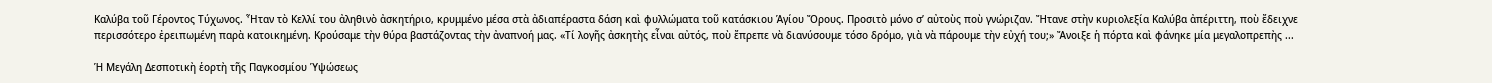Καλύβα τοῦ Γέροντος Τύχωνος. Ἦταν τὸ Κελλί του ἀληθινὸ ἀσκητήριο, κρυμμένο μέσα στὰ ἀδιαπέραστα δάση καὶ φυλλώματα τοῦ κατάσκιου Ἁγίου Ὄρους. Προσιτὸ μόνο σ’ αὐτοὺς ποὺ γνώριζαν. Ἤτανε στὴν κυριολεξία Καλύβα ἀπέριττη, ποὺ ἔδειχνε περισσότερο ἐρειπωμένη παρὰ κατοικημένη. Κρούσαμε τὴν θύρα βαστάζοντας τὴν ἀναπνοή μας. «Τί λογῆς ἀσκητὴς εἶναι αὐτός, ποὺ ἔπρεπε νὰ διανύσουμε τόσο δρόμο, γιὰ νὰ πάρουμε τὴν εὐχή του;» Ἄνοιξε ἡ πόρτα καὶ φάνηκε μία μεγαλοπρεπὴς ...

Ἡ Μεγάλη Δεσποτικὴ ἑορτὴ τῆς Παγκοσμίου Ὑψώσεως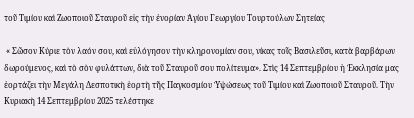τοῦ Τιμίου καὶ Ζωοποιοῦ Σταυροῦ εἰς τὴν ἐνορίαν Ἁγίου Γεωργίου Τουρτούλων Σητείας

 « Σῶσον Κύριε τὸν λαόν σου, καὶ εὐλόγησον τὴν κληρονομίαν σου, νίκας τοῖς Βασιλεῦσι, κατὰ βαρβάρων δωρούμενος, καὶ τὸ σὸν φυλάττων, διὰ τοῦ Σταυροῦ σου πολίτευμα». Στὶς 14 Σεπτεμβρίου ἡ Ἐκκλησία μας ἑορτάζει τὴν Μεγάλη Δεσποτικὴ ἑορτὴ τῆς Παγκοσμίου Ὑψώσεως τοῦ Τιμίου καὶ Ζωοποιοῦ Σταυροῦ. Τὴν Κυριακὴ 14 Σεπτεμβρίου 2025 τελέστηκε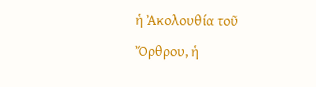ἡ Ἀκολουθία τοῦ Ὄρθρου, ἡ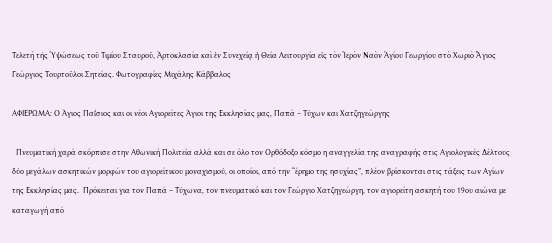Τελετὴ τῆς Ὑψώσεως τοῦ Τιμίου Σταυροῦ, Ἀρτοκλασία καὶ ἐν Συνεχείᾳ ἡ Θεία Λειτουργία εἰς τὸν Ἱερὸν Ναὸν Ἁγίου Γεωργίου στὸ Χωριὸ Ἅγιος Γεώργιος Τουρτοῦλοι Σητείας. Φωτογραφίες Μιχάλης Κάββαλος

ΑΦΙΕΡΩΜΑ: Ο Άγιος Παΐσιος και οι νέοι Αγιορείτες Άγιοι της Εκκλησίας μας, Παπά – Τύχων και Χατζηγεώργης

  Πνευματική χαρά σκόρπισε στην Αθωνική Πολιτεία αλλά και σε όλο τον Ορθόδοξο κόσμο η αναγγελία της αναγραφής στις Αγιολογικές Δέλτους δύο μεγάλων ασκητικών μορφών του αγιορείτικου μοναχισμού, οι οποίοι, από την “έρημο της ησυχίας”, πλέον βρίσκονται στις τάξεις των Αγίων της Εκκλησίας μας.  Πρόκειται για τον Παπά – Τύχωνα, τον πνευματικό και τον Γεώργιο Χατζηγεώργη, τον αγιορείτη ασκητή του 19ου αιώνα με καταγωγή από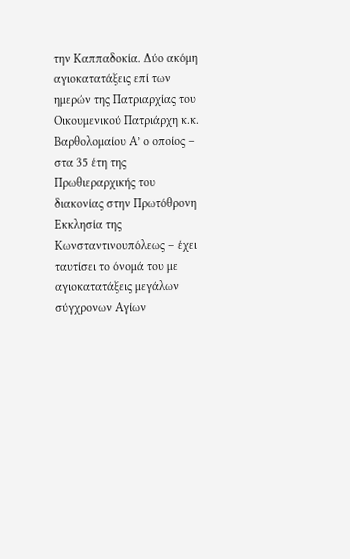την Καππαδοκία. Δύο ακόμη αγιοκατατάξεις επί των ημερών της Πατριαρχίας του Οικουμενικού Πατριάρχη κ.κ. Βαρθολομαίου Α’ ο οποίος – στα 35 έτη της Πρωθιεραρχικής του διακονίας στην Πρωτόθρονη Εκκλησία της Κωνσταντινουπόλεως – έχει ταυτίσει το όνομά του με αγιοκατατάξεις μεγάλων σύγχρονων Αγίων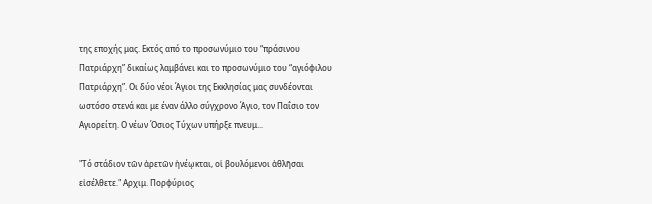της εποχής μας. Εκτός από το προσωνύμιο του “πράσινου Πατριάρχη” δικαίως λαμβάνει και το προσωνύμιο του “αγιόφιλου Πατριάρχη”. Οι δύο νέοι Άγιοι της Εκκλησίας μας συνδέονται ωστόσο στενά και με έναν άλλο σύγχρονο Άγιο, τον Παΐσιο τον Αγιορείτη. Ο νέων Όσιος Τύχων υπήρξε πνευμ...

"Τό στάδιον τῶν ἀρετῶν ἠνέῳκται, οἱ βουλόμενοι ἀθλῆσαι εἰσέλθετε." Αρχιμ. Πορφύριος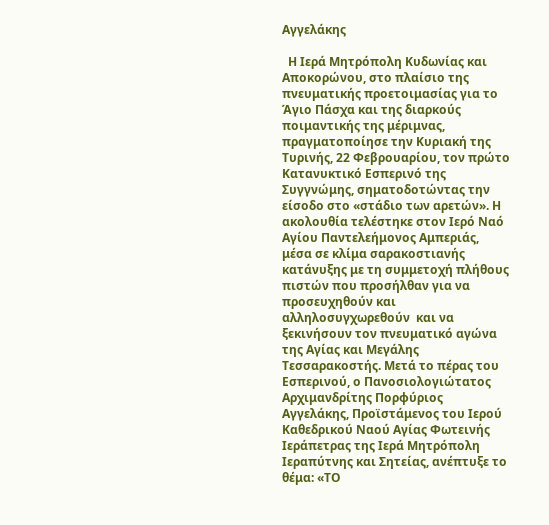Αγγελάκης

  Η Ιερά Μητρόπολη Κυδωνίας και Αποκορώνου, στο πλαίσιο της πνευματικής προετοιμασίας για το Άγιο Πάσχα και της διαρκούς ποιμαντικής της μέριμνας, πραγματοποίησε την Κυριακή της Τυρινής, 22 Φεβρουαρίου, τον πρώτο Κατανυκτικό Εσπερινό της Συγγνώμης, σηματοδοτώντας την είσοδο στο «στάδιο των αρετών». Η ακολουθία τελέστηκε στον Ιερό Ναό Αγίου Παντελεήμονος Αμπεριάς, μέσα σε κλίμα σαρακοστιανής κατάνυξης με τη συμμετοχή πλήθους πιστών που προσήλθαν για να προσευχηθούν και αλληλοσυγχωρεθούν  και να ξεκινήσουν τον πνευματικό αγώνα της Αγίας και Μεγάλης Τεσσαρακοστής. Μετά το πέρας του Εσπερινού, ο Πανοσιολογιώτατος Αρχιμανδρίτης Πορφύριος Αγγελάκης, Προϊστάμενος του Ιερού Καθεδρικού Ναού Αγίας Φωτεινής Ιεράπετρας της Ιερά Μητρόπολη Ιεραπύτνης και Σητείας, ανέπτυξε το θέμα: «ΤΟ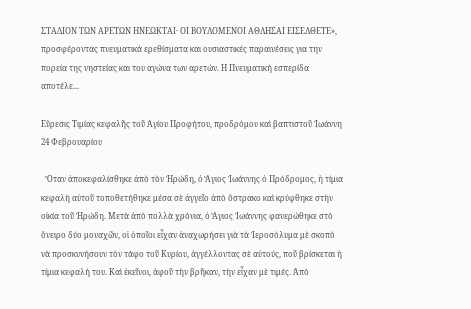ΣΤΑΔΙΟΝ ΤΩΝ ΑΡΕΤΩΝ ΗΝΕΩΚΤΑΙ· ΟΙ ΒΟΥΛΟΜΕΝΟΙ ΑΘΛΗΣΑΙ ΕΙΣΕΛΘΕΤΕ», προσφέροντας πνευματικά ερεθίσματα και ουσιαστικές παραινέσεις για την πορεία της νηστείας και του αγώνα των αρετών. Η Πνευματική εσπερίδα αποτέλε...

Εὕρεσις Τιμίας κεφαλῆς τοῦ Ἁγίου Προφήτου, προδρόμου καὶ βαπτιστοῦ Ἰωάννη 24 Φεβρουαρίου

  Ὅταν ἀποκεφαλίσθηκε ἀπὸ τὸν Ἡρώδη, ὁ Ἅγιος Ἰωάννης ὁ Πρόδρομος, ἡ τίμια κεφαλὴ αὐτοῦ τοποθετήθηκε μέσα σὲ ἀγγεῖο ἀπὸ ὄστρακο καὶ κρύφθηκε στὴν οἰκία τοῦ Ἡρώδη. Μετὰ ἀπὸ πολλὰ χρόνια, ὁ Ἅγιος Ἰωάννης φανερώθηκε στὸ ὄνειρο δύο μοναχῶν, οἱ ὁποῖοι εἶχαν ἀναχωρήσει γιὰ τὰ Ἱεροσόλυμα μὲ σκοπὸ νὰ προσκυνήσουν τὸν τάφο τοῦ Κυρίου, ἀγγέλλοντας σὲ αὐτούς, ποῦ βρίσκεται ἡ τίμια κεφαλή του. Καὶ ἐκεῖνοι, ἀφοῦ τὴν βρῆκαν, τὴν εἶχαν μὲ τιμές. Ἀπὸ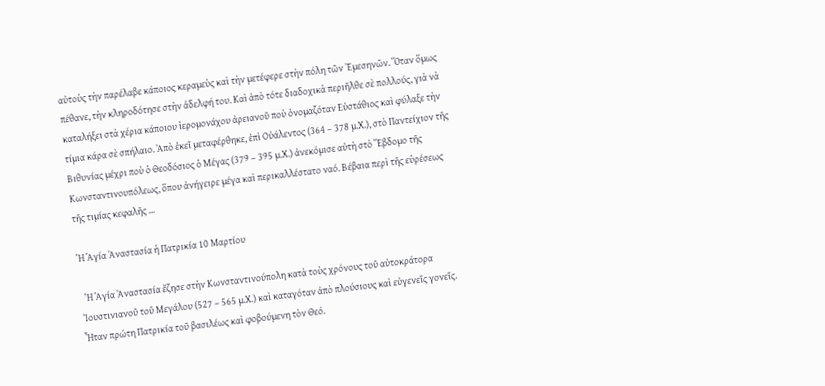αὐτοὺς τὴν παρέλαβε κάποιος κεραμεὺς καὶ τὴν μετέφερε στὴν πόλη τῶν Ἐμεσηνῶν. Ὅταν ὅμως πέθανε, τὴν κληροδότησε στὴν ἀδελφή του. Καὶ ἀπὸ τότε διαδοχικὰ περιῆλθε σὲ πολλούς, γιὰ νὰ καταλήξει στὰ χέρια κάποιου ἱερομονάχου ἀρειανοῦ ποὺ ὀνομαζόταν Εὐστάθιος καὶ φύλαξε τὴν τίμια κάρα σὲ σπήλαιο. Ἀπὸ ἐκεῖ μεταφέρθηκε, ἐπὶ Οὐάλεντος (364 – 378 μ.Χ.), στὸ Παντείχιον τῆς Βιθυνίας μέχρι ποὺ ὁ Θεοδόσιος ὁ Μέγας (379 – 395 μ.Χ.) ἀνεκόμισε αὐτὴ στὸ Ἕβδομο τῆς Κωνσταντινουπόλεως, ὅπου ἀνήγειρε μέγα καὶ περικαλλέστατο ναό. Βέβαια περὶ τῆς εὑρέσεως τῆς τιμίας κεφαλῆς ...

Ἡ Ἁγία Ἀναστασία ἡ Πατρικία 10 Μαρτίου

  Ἡ Ἁγία Ἀναστασία ἔζησε στὴν Κωνσταντινούπολη κατὰ τοὺς χρόνους τοῦ αὐτοκράτορα Ἰουστινιανοῦ τοῦ Μεγάλου (527 – 565 μ.Χ.) καὶ καταγόταν ἀπὸ πλούσιους καὶ εὐγενεῖς γονεῖς. Ἦταν πρώτη Πατρικία τοῦ βασιλέως καὶ φοβούμενη τὸν Θεό.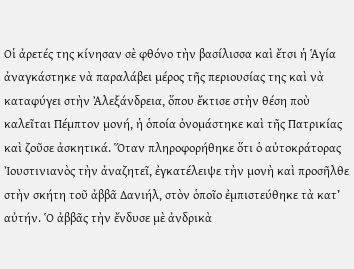Οἱ ἀρετές της κίνησαν σὲ φθόνο τὴν βασίλισσα καὶ ἔτσι ἡ Ἁγία ἀναγκάστηκε νὰ παραλάβει μέρος τῆς περιουσίας της καὶ νὰ καταφύγει στὴν Ἀλεξάνδρεια, ὅπου ἔκτισε στὴν θέση ποὺ καλεῖται Πέμπτον μονή, ἡ ὁποία ὀνομάστηκε καὶ τῆς Πατρικίας καὶ ζοῦσε ἀσκητικά. Ὅταν πληροφορήθηκε ὅτι ὁ αὐτοκράτορας Ἰουστινιανὸς τὴν ἀναζητεῖ, ἐγκατέλειψε τὴν μονὴ καὶ προσῆλθε στὴν σκήτη τοῦ ἀββᾶ Δανιήλ, στὸν ὁποῖο ἐμπιστεύθηκε τὰ κατ’ αὐτήν. Ὁ ἀββᾶς τὴν ἔνδυσε μὲ ἀνδρικὰ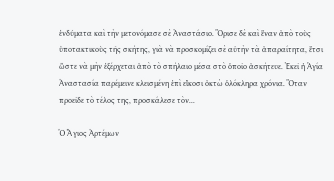ἐνδύματα καὶ τὴν μετονόμασε σὲ Ἀναστάσιο. Ὅρισε δὲ καὶ ἕναν ἀπὸ τοὺς ὑποτακτικοὺς τῆς σκήτης, γιὰ νὰ προσκομίζει σὲ αὐτὴν τὰ ἀπαραίτητα, ἔτσι ὥστε νὰ μὴν ἐξέρχεται ἀπὸ τὸ σπήλαιο μέσα στὸ ὁποῖο ἀσκήτευε. Ἐκεῖ ἡ Ἁγία Ἀναστασία παρέμεινε κλεισμένη ἐπὶ εἴκοσι ὀκτὼ ὁλόκληρα χρόνια. Ὅταν προεῖδε τὸ τέλος της, προσκάλεσε τὸν...

Ὁ Ἅγιος Ἀρτέμων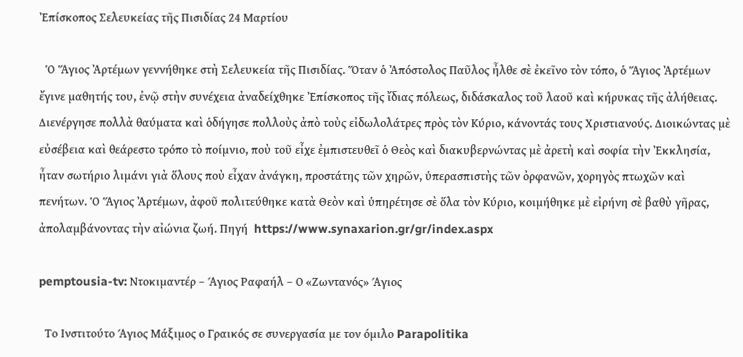Ἐπίσκοπος Σελευκείας τῆς Πισιδίας 24 Μαρτίου

  Ὁ Ἅγιος Ἀρτέμων γεννήθηκε στὴ Σελευκεία τῆς Πισιδίας. Ὅταν ὁ Ἀπόστολος Παῦλος ἦλθε σὲ ἐκεῖνο τὸν τόπο, ὁ Ἅγιος Ἀρτέμων ἔγινε μαθητής του, ἐνῷ στὴν συνέχεια ἀναδείχθηκε Ἐπίσκοπος τῆς ἴδιας πόλεως, διδάσκαλος τοῦ λαοῦ καὶ κήρυκας τῆς ἀλήθειας. Διενέργησε πολλὰ θαύματα καὶ ὁδήγησε πολλοὺς ἀπὸ τοὺς εἰδωλολάτρες πρὸς τὸν Κύριο, κάνοντάς τους Χριστιανούς. Διοικώντας μὲ εὐσέβεια καὶ θεάρεστο τρόπο τὸ ποίμνιο, ποὺ τοῦ εἶχε ἐμπιστευθεῖ ὁ Θεὸς καὶ διακυβερνώντας μὲ ἀρετὴ καὶ σοφία τὴν Ἐκκλησία, ἦταν σωτήριο λιμάνι γιὰ ὅλους ποὺ εἶχαν ἀνάγκη, προστάτης τῶν χηρῶν, ὑπερασπιστὴς τῶν ὀρφανῶν, χορηγὸς πτωχῶν καὶ πενήτων. Ὁ Ἅγιος Ἀρτέμων, ἀφοῦ πολιτεύθηκε κατὰ Θεὸν καὶ ὑπηρέτησε σὲ ὅλα τὸν Κύριο, κοιμήθηκε μὲ εἰρήνη σὲ βαθὺ γῆρας, ἀπολαμβάνοντας τὴν αἰώνια ζωή. Πηγή  https://www.synaxarion.gr/gr/index.aspx

pemptousia-tv: Ντοκιμαντέρ – Άγιος Ραφαήλ – Ο «Ζωντανός» Άγιος

  Το Ινστιτούτο Άγιος Μάξιμος ο Γραικός σε συνεργασία με τον όμιλο Parapolitika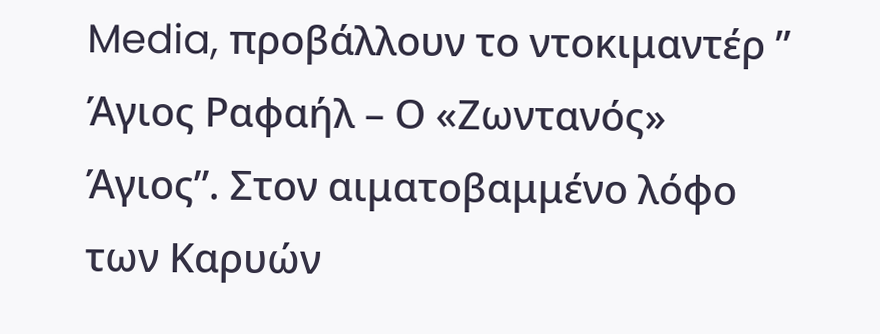Media, προβάλλουν το ντοκιμαντέρ ” Άγιος Ραφαήλ – Ο «Ζωντανός» Άγιος”. Στον αιματοβαμμένο λόφο των Καρυών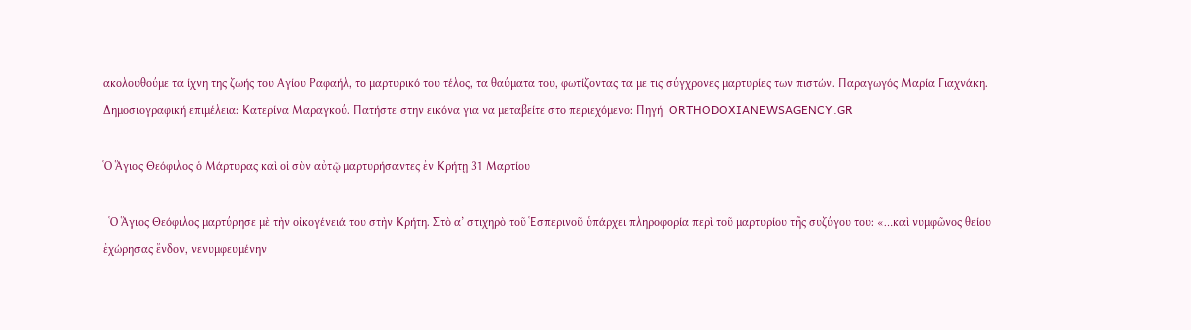ακολουθούμε τα ίχνη της ζωής του Αγίου Ραφαήλ, το μαρτυρικό του τέλος, τα θαύματα του, φωτίζοντας τα με τις σύγχρονες μαρτυρίες των πιστών. Παραγωγός Μαρία Γιαχνάκη. Δημοσιογραφική επιμέλεια: Κατερίνα Μαραγκού. Πατήστε στην εικόνα για να μεταβείτε στο περιεχόμενο: Πηγή  ORTHODOXIANEWSAGENCY.GR

Ὁ Ἅγιος Θεόφιλος ὁ Μάρτυρας καὶ οἱ σὺν αὐτῷ μαρτυρήσαντες ἐν Κρήτῃ 31 Μαρτίου

  Ὁ Ἅγιος Θεόφιλος μαρτύρησε μὲ τὴν οἰκογένειά του στὴν Κρήτη. Στὸ α’ στιχηρὸ τοῦ Ἑσπερινοῦ ὑπάρχει πληροφορία περὶ τοῦ μαρτυρίου τῆς συζύγου του: «…καὶ νυμφῶνος θείου ἐχώρησας ἔνδον, νενυμφευμένην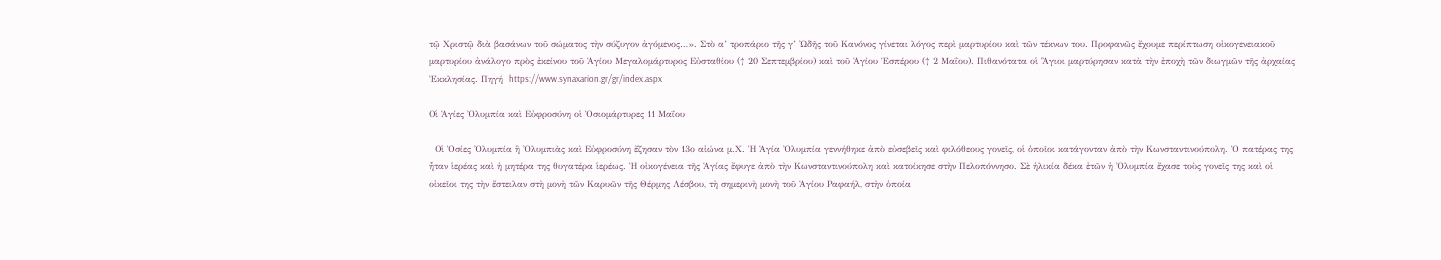τῷ Χριστῷ διὰ βασάνων τοῦ σώματος τὴν σύζυγον ἀγόμενος…». Στὸ α’ τροπάριο τῆς γ’ Ὠδῆς τοῦ Κανόνος γίνεται λόγος περὶ μαρτυρίου καὶ τῶν τέκνων του. Προφανῶς ἔχουμε περίπτωση οἰκογενειακοῦ μαρτυρίου ἀνάλογο πρὸς ἐκείνου τοῦ Ἁγίου Μεγαλομάρτυρος Εὐσταθίου († 20 Σεπτεμβρίου) καὶ τοῦ Ἁγίου Ἑσπέρου († 2 Μαΐου). Πιθανότατα οἱ Ἅγιοι μαρτύρησαν κατὰ τὴν ἐποχὴ τῶν διωγμῶν τῆς ἀρχαίας Ἐκκλησίας. Πηγή  https://www.synaxarion.gr/gr/index.aspx

Οἱ Ἁγίες Ὀλυμπία καὶ Εὐφροσύνη οἱ Ὁσιομάρτυρες 11 Μαΐου

  Οἱ Ὁσίες Ὀλυμπία ἢ Ὀλυμπιὰς καὶ Εὐφροσύνη ἔζησαν τὸν 13ο αἰώνα μ.Χ. Ἡ Ἁγία Ὀλυμπία γεννήθηκε ἀπὸ εὐσεβεῖς καὶ φιλόθεους γονεῖς, οἱ ὁποῖοι κατάγονταν ἀπὸ τὴν Κωνσταντινούπολη. Ὁ πατέρας της ἦταν ἱερέας καὶ ἡ μητέρα της θυγατέρα ἱερέως. Ἡ οἰκογένεια τῆς Ἁγίας ἔφυγε ἀπὸ τὴν Κωνσταντινούπολη καὶ κατοίκησε στὴν Πελοπόννησο. Σὲ ἡλικία δέκα ἐτῶν ἡ Ὀλυμπία ἔχασε τοὺς γονεῖς της καὶ οἱ οἰκεῖοι της τὴν ἔστειλαν στὴ μονὴ τῶν Καρυῶν τῆς Θέρμης Λέσβου, τὴ σημερινὴ μονὴ τοῦ Ἁγίου Ραφαήλ, στὴν ὁποία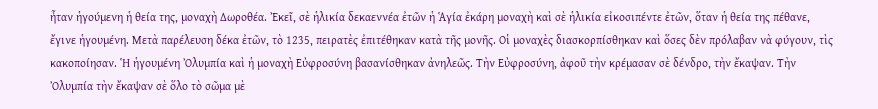ἦταν ἡγούμενη ἡ θεία της, μοναχὴ Δωροθέα. Ἐκεῖ, σὲ ἡλικία δεκαεννέα ἐτῶν ἡ Ἁγία ἐκάρη μοναχὴ καὶ σὲ ἡλικία εἰκοσιπέντε ἐτῶν, ὅταν ἡ θεία της πέθανε, ἔγινε ἡγουμένη. Μετὰ παρέλευση δέκα ἐτῶν, τὸ 1235, πειρατὲς ἐπιτέθηκαν κατὰ τῆς μονῆς. Οἱ μοναχὲς διασκορπίσθηκαν καὶ ὅσες δὲν πρόλαβαν νὰ φύγουν, τὶς κακοποίησαν. Ἡ ἡγουμένη Ὀλυμπία καὶ ἡ μοναχὴ Εὐφροσύνη βασανίσθηκαν ἀνηλεῶς. Τὴν Εὐφροσύνη, ἀφοῦ τὴν κρέμασαν σὲ δένδρο, τὴν ἔκαψαν. Τὴν Ὀλυμπία τὴν ἔκαψαν σὲ ὅλο τὸ σῶμα μὲ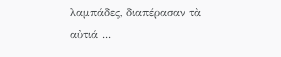λαμπάδες, διαπέρασαν τὰ αὐτιά ...